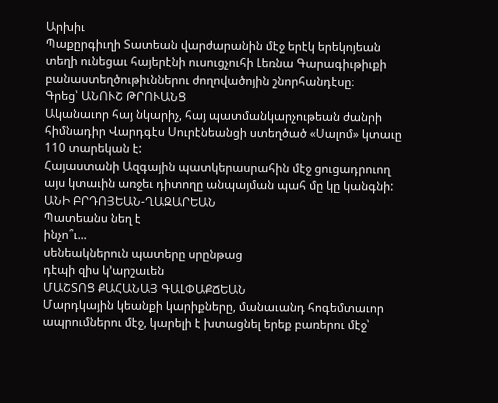Արխիւ
Պաքըրգիւղի Տատեան վարժարանին մէջ երէկ երեկոյեան տեղի ունեցաւ հայերէնի ուսուցչուհի Լեռնա Գարագիւթիւքի բանաստեղծութիւններու ժողովածոյին շնորհանդէսը։
Գրեց՝ ԱՆՈՒՇ ԹՐՈՒԱՆՑ
Ականաւոր հայ նկարիչ, հայ պատմանկարչութեան ժանրի հիմնադիր Վարդգէս Սուրէնեանցի ստեղծած «Սալոմ» կտաւը 110 տարեկան է:
Հայաստանի Ազգային պատկերասրահին մէջ ցուցադրուող այս կտաւին առջեւ դիտողը անպայման պահ մը կը կանգնի:
ԱՆԻ ԲՐԴՈՅԵԱՆ-ՂԱԶԱՐԵԱՆ
Պատեանս նեղ է
ինչո՞ւ...
սենեակներուն պատերը սրընթաց
դէպի զիս կ՚արշաւեն
ՄԱՇՏՈՑ ՔԱՀԱՆԱՅ ԳԱԼՓԱՔՃԵԱՆ
Մարդկային կեանքի կարիքները, մանաւանդ հոգեմտաւոր ապրումներու մէջ, կարելի է խտացնել երեք բառերու մէջ՝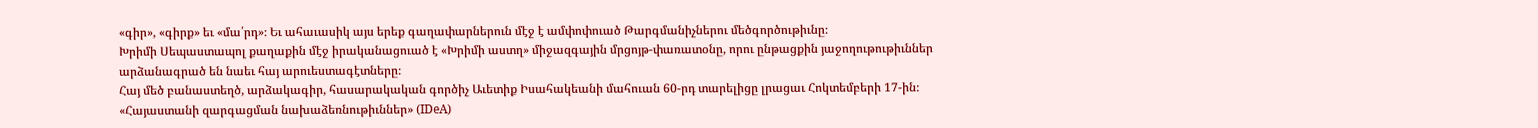«գիր», «գիրք» եւ «մա՛րդ»։ Եւ ահաւասիկ այս երեք գաղափարներուն մէջ է ամփոփուած Թարգմանիչներու մեծգործութիւնը։
Խրիմի Սեպաստապոլ քաղաքին մէջ իրականացուած է «Խրիմի աստղ» միջազգային մրցոյթ-փառատօնը, որու ընթացքին յաջողութութիւններ արձանագրած են նաեւ հայ արուեստագէտները։
Հայ մեծ բանաստեղծ, արձակագիր, հասարակական գործիչ Աւետիք Իսահակեանի մահուան 60-րդ տարելիցը լրացաւ Հոկտեմբերի 17-ին։
«Հայաստանի զարգացման նախաձեռնութիւններ» (IDeA)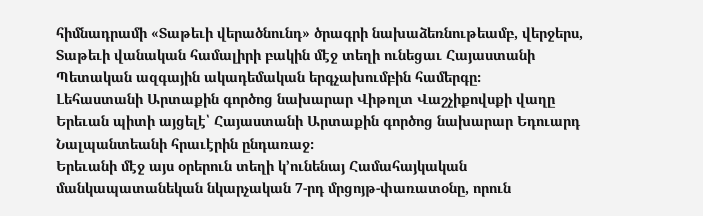հիմնադրամի «Տաթեւի վերածնունդ» ծրագրի նախաձեռնութեամբ, վերջերս, Տաթեւի վանական համալիրի բակին մէջ տեղի ունեցաւ Հայաստանի Պետական ազգային ակադեմական երգչախումբին համերգը։
Լեհաստանի Արտաքին գործոց նախարար Վիթոլտ Վաշչիքովսքի վաղը Երեւան պիտի այցելէ՝ Հայաստանի Արտաքին գործոց նախարար Եդուարդ Նալպանտեանի հրաւէրին ընդառաջ։
Երեւանի մէջ այս օրերուն տեղի կ՚ունենայ Համահայկական մանկապատանեկան նկարչական 7-րդ մրցոյթ-փառատօնը, որուն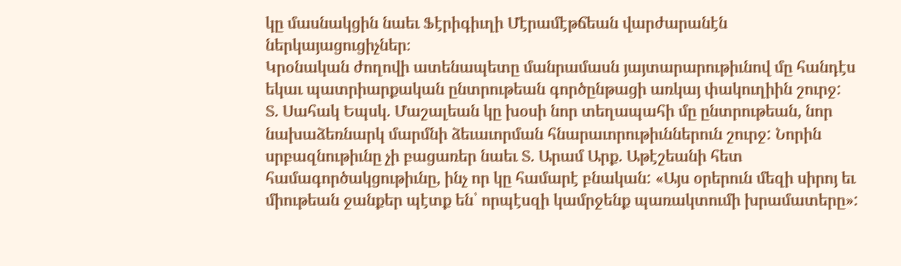կը մասնակցին նաեւ Ֆէրիգիւղի Մէրամէթճեան վարժարանէն ներկայացուցիչներ։
Կրօնական ժողովի ատենապետը մանրամասն յայտարարութիւնով մը հանդէս եկաւ պատրիարքական ընտրութեան գործընթացի առկայ փակուղիին շուրջ:
Տ. Սահակ Եպսկ. Մաշալեան կը խօսի նոր տեղապահի մը ընտրութեան, նոր նախաձեռնարկ մարմնի ձեւաւորման հնարաւորութիւններուն շուրջ: Նորին սրբազնութիւնը չի բացառեր նաեւ Տ. Արամ Արք. Աթէշեանի հետ համագործակցութիւնը, ինչ որ կը համարէ բնական: «Այս օրերուն մեզի սիրոյ եւ միութեան ջանքեր պէտք են՝ որպէսզի կամրջենք պառակտումի խրամատերը»: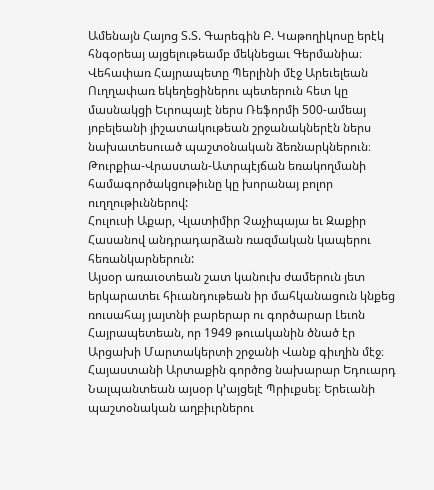Ամենայն Հայոց Տ.Տ. Գարեգին Բ. Կաթողիկոսը երէկ հնգօրեայ այցելութեամբ մեկնեցաւ Գերմանիա։ Վեհափառ Հայրապետը Պերլինի մէջ Արեւելեան Ուղղափառ եկեղեցիներու պետերուն հետ կը մասնակցի Եւրոպայէ ներս Ռեֆորմի 500-ամեայ յոբելեանի յիշատակութեան շրջանակներէն ներս նախատեսուած պաշտօնական ձեռնարկներուն։
Թուրքիա-Վրաստան-Ատրպէյճան եռակողմանի համագործակցութիւնը կը խորանայ բոլոր ուղղութիւններով:
Հուլուսի Աքար, Վլատիմիր Չաչիպայա եւ Զաքիր Հասանով անդրադարձան ռազմական կապերու հեռանկարներուն:
Այսօր առաւօտեան շատ կանուխ ժամերուն յետ երկարատեւ հիւանդութեան իր մահկանացուն կնքեց ռուսահայ յայտնի բարերար ու գործարար Լեւոն Հայրապետեան, որ 1949 թուականին ծնած էր Արցախի Մարտակերտի շրջանի Վանք գիւղին մէջ։
Հայաստանի Արտաքին գործոց նախարար Եդուարդ Նալպանտեան այսօր կ՚այցելէ Պրիւքսել։ Երեւանի պաշտօնական աղբիւրներու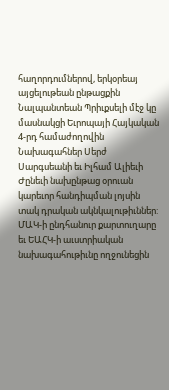հաղորդումներով, երկօրեայ այցելութեան ընթացքին Նալպանտեան Պրիւքսելի մէջ կը մասնակցի Եւրոպայի Հայկական 4-րդ համաժողովին
Նախագահներ Սերժ Սարգսեանի եւ Իլհամ Ալիեւի Ժընեւի նախընթաց օրուան կարեւոր հանդիպման լոյսին տակ դրական ակնկալութիւններ:
ՄԱԿ-ի ընդհանուր քարտուղարը եւ ԵԱՀԿ-ի աւստրիական նախագահութիւնը ողջունեցին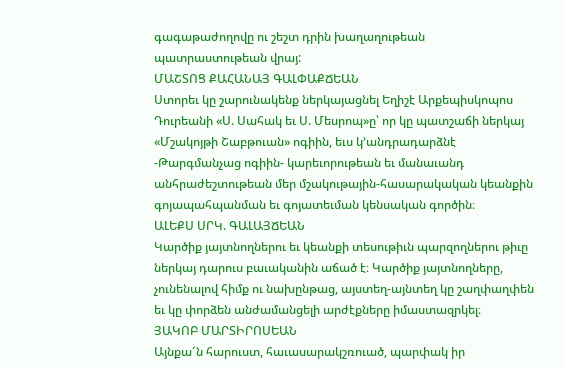գագաթաժողովը ու շեշտ դրին խաղաղութեան պատրաստութեան վրայ:
ՄԱՇՏՈՑ ՔԱՀԱՆԱՅ ԳԱԼՓԱՔՃԵԱՆ
Ստորեւ կը շարունակենք ներկայացնել Եղիշէ Արքեպիսկոպոս Դուրեանի «Ս. Սահակ եւ Ս. Մեսրոպ»ը՝ որ կը պատշաճի ներկայ «Մշակոյթի Շաբթուան» ոգիին, եւս կ՚անդրադարձնէ -Թարգմանչաց ոգիին- կարեւորութեան եւ մանաւանդ անհրաժեշտութեան մեր մշակութային-հասարակական կեանքին գոյապահպանման եւ գոյատեւման կենսական գործին։
ԱԼԵՔՍ ՍՐԿ. ԳԱԼԱՅՃԵԱՆ
Կարծիք յայտնողներու եւ կեանքի տեսութիւն պարզողներու թիւը ներկայ դարուս բաւականին աճած է։ Կարծիք յայտնողները, չունենալով հիմք ու նախընթաց, այստեղ-այնտեղ կը շաղփաղփեն եւ կը փորձեն անժամանցելի արժէքները իմաստազրկել։
ՅԱԿՈԲ ՄԱՐՏԻՐՈՍԵԱՆ
Այնքա՜ն հարուստ, հաւասարակշռուած, պարփակ իր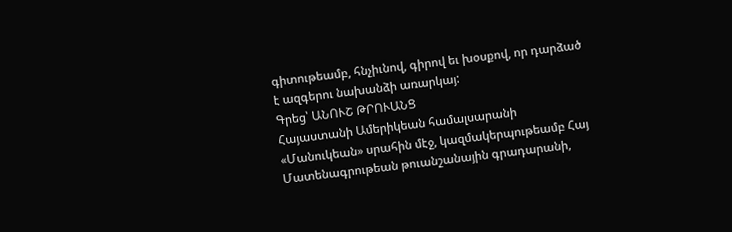գիտութեամբ, հնչիւնով, գիրով եւ խօսքով, որ դարձած է ազգերու նախանձի առարկայ:
Գրեց՝ ԱՆՈՒՇ ԹՐՈՒԱՆՑ
Հայաստանի Ամերիկեան համալսարանի «Մանուկեան» սրահին մէջ, կազմակերպութեամբ Հայ Մատենագրութեան թուանշանային գրադարանի,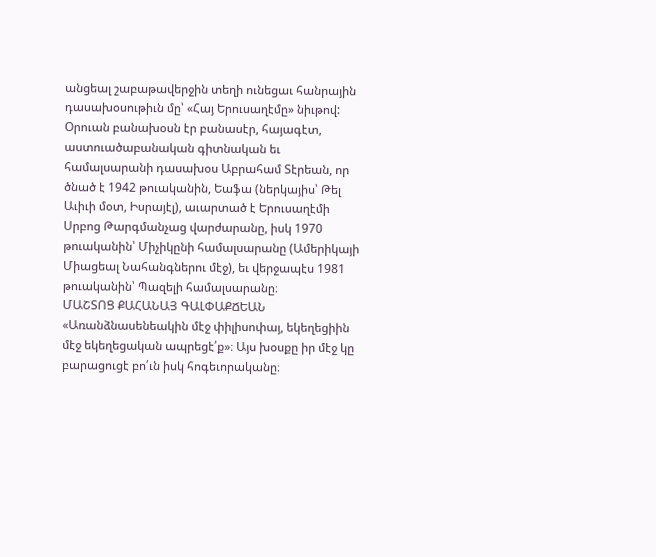անցեալ շաբաթավերջին տեղի ունեցաւ հանրային դասախօսութիւն մը՝ «Հայ Երուսաղէմը» նիւթով: Օրուան բանախօսն էր բանասէր, հայագէտ, աստուածաբանական գիտնական եւ համալսարանի դասախօս Աբրահամ Տէրեան, որ ծնած է 1942 թուականին, Եաֆա (ներկայիս՝ Թել Աւիւի մօտ, Իսրայէլ), աւարտած է Երուսաղէմի Սրբոց Թարգմանչաց վարժարանը, իսկ 1970 թուականին՝ Միչիկընի համալսարանը (Ամերիկայի Միացեալ Նահանգներու մէջ), եւ վերջապէս 1981 թուականին՝ Պազելի համալսարանը։
ՄԱՇՏՈՑ ՔԱՀԱՆԱՅ ԳԱԼՓԱՔՃԵԱՆ
«Առանձնասենեակին մէջ փիլիսոփայ, եկեղեցիին մէջ եկեղեցական ապրեցէ՛ք»։ Այս խօսքը իր մէջ կը բարացուցէ բո՛ւն իսկ հոգեւորականը։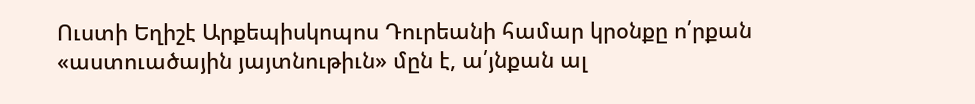Ուստի Եղիշէ Արքեպիսկոպոս Դուրեանի համար կրօնքը ո՛րքան «աստուածային յայտնութիւն» մըն է, ա՛յնքան ալ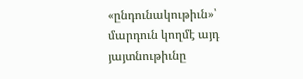«ընդունակութիւն»՝ մարդուն կողմէ այդ յայտնութիւնը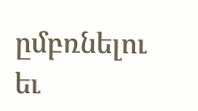ըմբռնելու եւ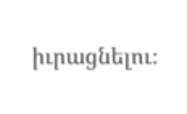իւրացնելու։